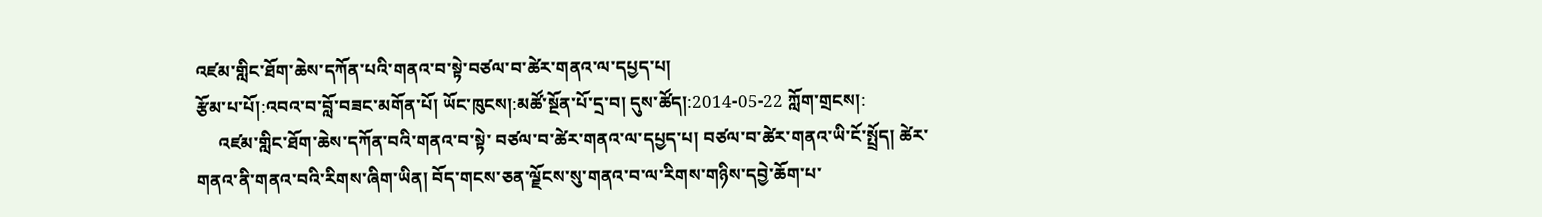འཛམ་གླིང་ཐོག་ཆེས་དཀོན་པའི་གནའ་བ་སྟེ་བཙལ་བ་ཚེར་གནའ་ལ་དཔྱད་པ།
རྩོམ་པ་པོ།:འབའ་བ་བློ་བཟང་མགོན་པོ། ཡོང་ཁུངས།:མཚོ་སྔོན་པོ་དྲ་བ། དུས་ཚོད།:2014-05-22 ཀློག་གྲངས།:
     འཛམ་གླིང་ཐོག་ཆེས་དཀོན་བའི་གནའ་བ་སྟེ་ བཙལ་བ་ཚེར་གནའ་ལ་དཔྱད་པ། བཙལ་བ་ཚེར་གནའ་ཡི་ངོ་སྤྲོད། ཚེར་གནའ་ནི་གནའ་བའི་རིགས་ཞིག་ཡིན། བོད་གངས་ཅན་ལྗོངས་སུ་གནའ་བ་ལ་རིགས་གཉིས་དབྱེ་ཆོག་པ་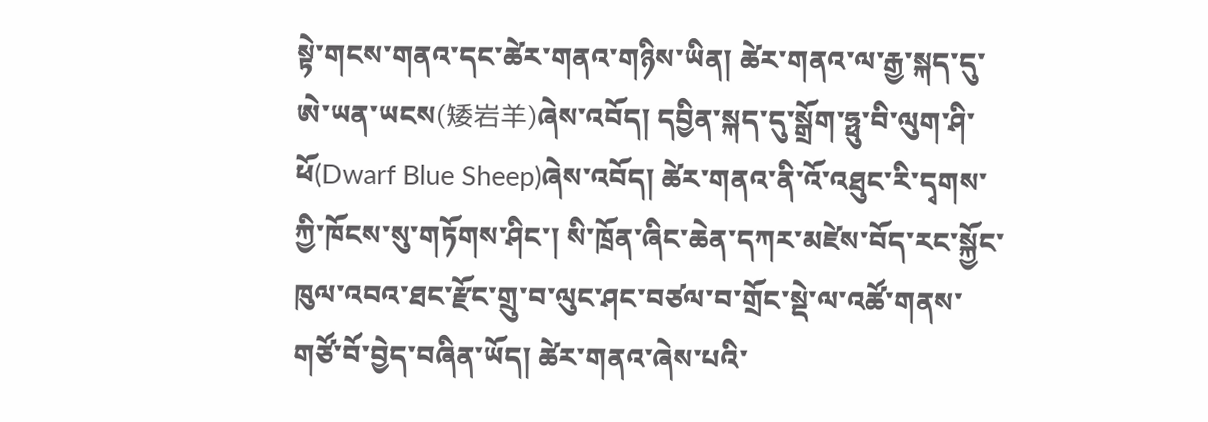སྟེ་གངས་གནའ་དང་ཚེར་གནའ་གཉིས་ཡིན། ཚེར་གནའ་ལ་རྒྱ་སྐད་དུ་ཨེ་ཡན་ཡངས(矮岩羊)ཞེས་འབོད། དབྱིན་སྐད་དུ་སྒྲོག་ཧྥུ་བི་ལུག་ཤི་ཕོ(Dwarf Blue Sheep)ཞེས་འབོད། ཚེར་གནའ་ནི་འོ་འཐུང་རི་དྭགས་ཀྱི་ཁོངས་སུ་གཏོགས་ཤིང་། སི་ཁྲོན་ཞིང་ཆེན་དཀར་མཛེས་བོད་རང་སྐྱོང་ཁུལ་འབའ་ཐང་རྫོང་གྲུ་བ་ལུང་ཤང་བཙལ་བ་གྲོང་སྡེ་ལ་འཚོ་གནས་གཙོ་བོ་བྱེད་བཞིན་ཡོད། ཚེར་གནའ་ཞེས་པའི་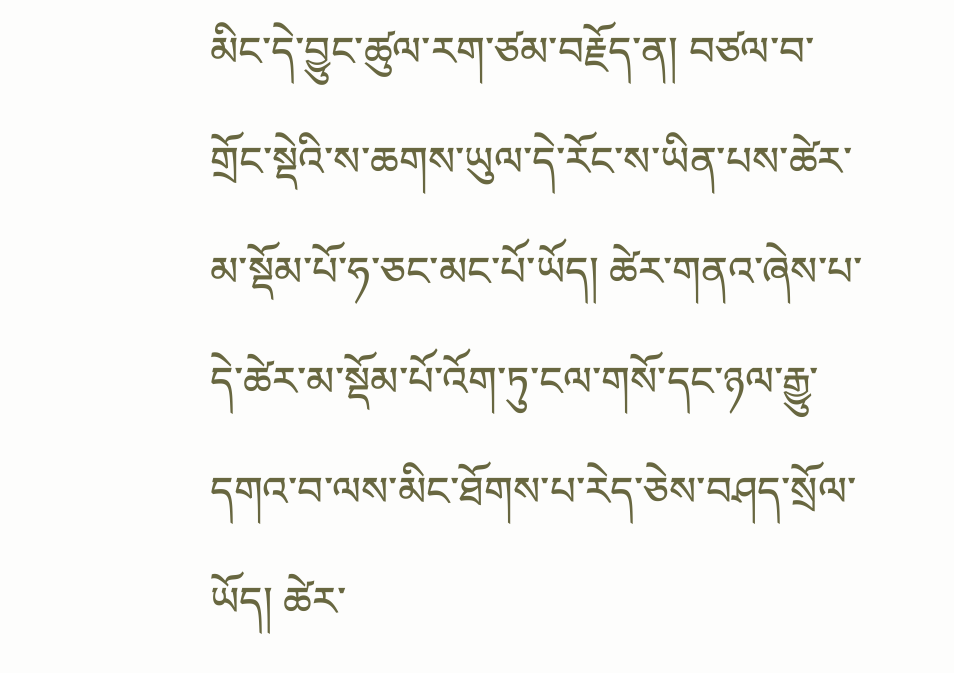མིང་དེ་བྱུང་ཚུལ་རག་ཙམ་བརྗོད་ན། བཙལ་བ་གྲོང་སྡེའི་ས་ཆགས་ཡུལ་དེ་རོང་ས་ཡིན་པས་ཚེར་མ་སྡོམ་པོ་ཧ་ཅང་མང་པོ་ཡོད། ཚེར་གནའ་ཞེས་པ་དེ་ཚེར་མ་སྡོམ་པོ་འོག་ཏུ་ངལ་གསོ་དང་ཉལ་རྒྱུ་དགའ་བ་ལས་མིང་ཐོགས་པ་རེད་ཅེས་བཤད་སྲོལ་ཡོད། ཚེར་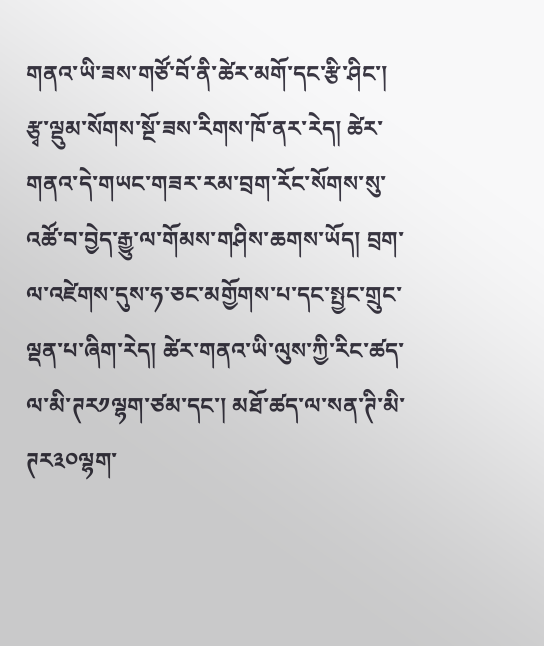གནའ་ཡི་ཟས་གཙོ་བོ་ནི་ཚེར་མགོ་དང་རྩི་ཤིང་། རྩྭ་ལྡུམ་སོགས་སྔོ་ཟས་རིགས་ཁོ་ནར་རེད། ཚེར་གནའ་དེ་གཡང་གཟར་རམ་བྲག་རོང་སོགས་སུ་འཚོ་བ་བྱེད་རྒྱུ་ལ་གོམས་གཤིས་ཆགས་ཡོད། བྲག་ལ་འཛེགས་དུས་ཧ་ཅང་མགྱོགས་པ་དང་སྤྱང་གྲུང་ལྡན་པ་ཞིག་རེད། ཚེར་གནའ་ཡི་ལུས་ཀྱི་རིང་ཚད་ལ་མི་ཊར༡ལྷག་ཙམ་དང་། མཐོ་ཚད་ལ་སན་ཊི་མི་ཊར༣༠ལྷག་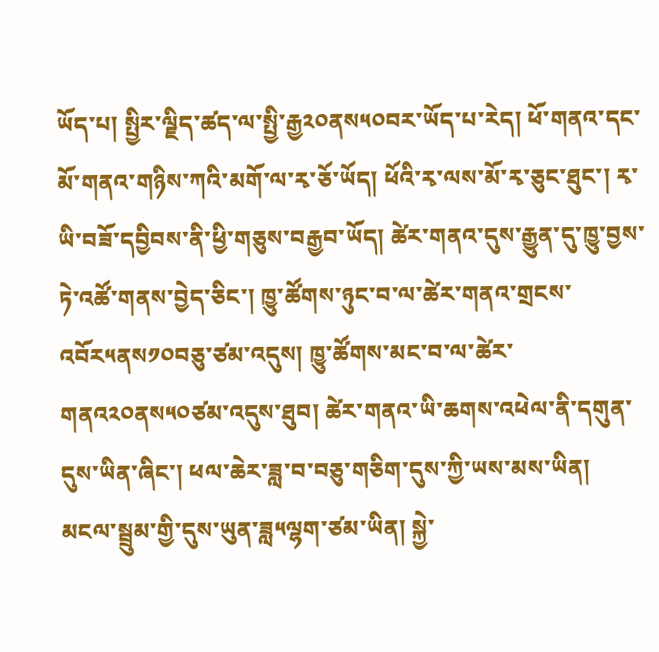ཡོད་པ། སྤྱིར་ལྗིད་ཚད་ལ་སྤྱི་རྒྱ༢༠ནས༥༠བར་ཡོད་པ་རེད། ཕོ་གནའ་དང་མོ་གནའ་གཉིས་ཀའི་མགོ་ལ་རྭ་ཅོ་ཡོད། ཕོའི་རྭ་ལས་མོ་རྭ་ཅུང་ཐུང་། རྭ་ཡི་བཟོ་དབྱིབས་ནི་ཕྱི་གཅུས་བརྒྱབ་ཡོད། ཚེར་གནའ་དུས་རྒྱུན་དུ་ཁྱུ་བྱས་ཏེ་འཚོ་གནས་བྱེད་ཅིང་། ཁྱུ་ཚོགས་ཉུང་བ་ལ་ཚེར་གནའ་གྲངས་འབོར༥ནས༡༠བཅུ་ཙམ་འདུས། ཁྱུ་ཚོགས་མང་བ་ལ་ཚེར་གནའ༢༠ནས༥༠ཙམ་འདུས་ཐུབ། ཚེར་གནའ་ཡི་ཆགས་འཕེལ་ནི་དགུན་དུས་ཡིན་ཞིང་། ཕལ་ཆེར་ཟླ་བ་བཅུ་གཅིག་དུས་ཀྱི་ཡས་མས་ཡིན། མངལ་སྦྲུམ་གྱི་དུས་ཡུན་ཟླ༥ལྷག་ཙམ་ཡིན། སྐྱེ་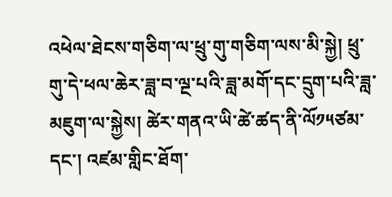འཕེལ་ཐེངས་གཅིག་ལ་ཕྲུ་གུ་གཅིག་ལས་མི་སྐྱེ། ཕྲུ་གུ་དེ་ཕལ་ཆེར་ཟླ་བ་ལྔ་པའི་ཟླ་མགོ་དང་དྲུག་པའི་ཟླ་མཇུག་ལ་སྐྱེས། ཚེར་གནའ་ཡི་ཚེ་ཚད་ནི་ལོ༡༥ཙམ་དང་། འཛམ་གླིང་ཐོག་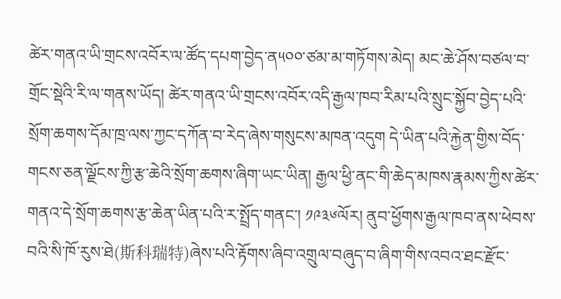ཚེར་གནའ་ཡི་གྲངས་འབོར་ལ་ཚོད་དཔག་བྱེད་ན༥༠༠་ཙམ་མ་གཏོགས་མེད། མང་ཆེ་ཤོས་བཙལ་བ་གྲོང་སྡེའི་རི་ལ་གནས་ཡོད། ཚེར་གནའ་ཡི་གྲངས་འབོར་འདི་རྒྱལ་ཁབ་རིམ་པའི་སྲུང་སྐྱོབ་བྱེད་པའི་སྲོག་ཆགས་དོམ་ཁྲ་ལས་ཀྱང་དཀོན་བ་རེད་ཞེས་གསུངས་མཁན་འདུག དེ་ཡིན་པའི་རྐྱེན་གྱིས་བོད་གངས་ཅན་ལྗོངས་ཀྱི་རྩ་ཆེའི་སྲོག་ཆགས་ཞིག་ཡང་ཡིན། རྒྱལ་ཕྱི་ནང་གི་ཆེད་མཁས་རྣམས་ཀྱིས་ཚེར་གནའ་དེ་སྲོག་ཆགས་རྩ་ཆེན་ཡིན་པའི་ར་སྤྲོད་གནང་། ༡༩༣༦ལོར། ནུབ་ཕྱོགས་རྒྱལ་ཁབ་ནས་ཕེབས་བའི་སི་ཁོ་རུས་ཐེ(斯科瑞特)ཞེས་པའི་རྟོགས་ཞིབ་འགྲུལ་བཞུད་བ་ཞིག་གིས་འབའ་ཐང་རྫོང་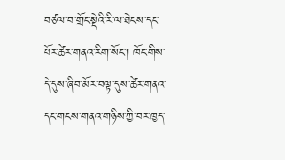བཙལ་བ་གྲོང་སྡེའི་རི་ལ་ཐེངས་དང་པོར་ཚེར་གནའ་རིག་སོང་། ཁོང་གིས་དེ་དུས་ཞིབ་མོར་བལྟ་དུས་ཚེར་གནའ་དང་གངས་གནའ་གཉིས་ཀྱི་བར་ཁྱད་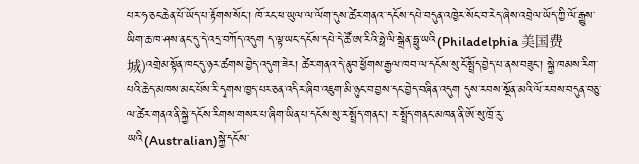པར་ཧ་ཅང་ཆེན་པོ་ཡོད་པ་རྟོགས་སོང་། ཁོ་རང་ཕ་ཡུལ་ལ་ལོག་དུས་ཚེར་གནའ་་དངོས་དཔེ་བདུན་འཁྱེར་སོང་བ་རེད་ཞེས་འབྲེལ་ཡོད་ཀྱི་ལོ་རྒྱུས་ཡིག་ཆ་ཁ་ཤས་ནང་དུ་དེ་འདྲ་བཀོད་འདུག ད་ལྟ་ཡང་དངོས་དཔེ་དེ་ཚོ་ཨ་རིའི་ཧྥེ་ལི་སྒྲེན་ཧྥུ་ཡའི(Philadelphia 美国费城)འགྲེམ་སྟོན་ཁང་དུ་ཉར་ཚགས་བྱེད་འདུག་ཟེར། ཚེར་གནའ་དེ་ནུབ་ཕྱོགས་རྒྱལ་ཁབ་ལ་དངོས་སུ་ངོ་སྤྲོད་བྱེད་པ་ནས་བཟུང་། སྐྱེ་ཁམས་རིག་པའི་ཆེད་མཁས་མང་པོས་རི་དྭགས་ཁྱད་པར་ཅན་འདིར་ཞིབ་འཇུག་མི་ཉུང་བ་བྱས་དང་བྱེད་བཞིན་འདུག དུས་རབས་སྔོན་མའི་ལོ་རབས་བདུན་བཅུ་ལ་ཚེར་གནའ་ནི་སྐྱེ་དངོས་རིགས་གསར་པ་ཞིག་ཡིན་པ་དངོས་སུ་ར་སྤྲོད་གནང་། ར་སྤྲོད་གནང་མཁན་ནི་ཨོ་སུ་ཁྲོ་རུ་ཡའི(Australian)སྐྱེ་དངོས་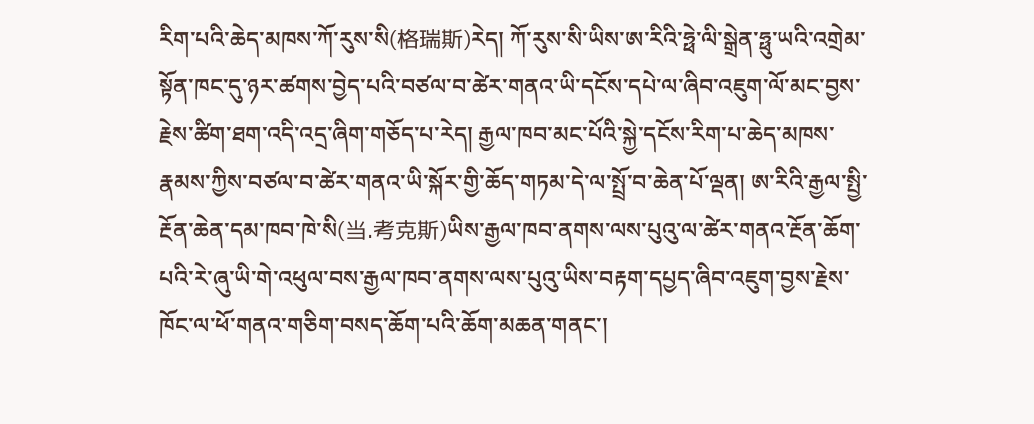རིག་པའི་ཆེད་མཁས་ཀོ་རུས་སི(格瑞斯)རེད། ཀོ་རུས་སི་ཡིས་ཨ་རིའི་ཧྥེ་ལི་སྒྲེན་ཧྥུ་ཡའི་འགྲེམ་སྟོན་ཁང་དུ་ཉར་ཚགས་བྱེད་པའི་བཙལ་བ་ཚེར་གནའ་ཡི་དངོས་དཔེ་ལ་ཞིབ་འཇུག་ལོ་མང་བྱས་རྗེས་ཚིག་ཐག་འདི་འདྲ་ཞིག་གཅོད་པ་རེད། རྒྱལ་ཁབ་མང་པོའི་སྐྱེ་དངོས་རིག་པ་ཆེད་མཁས་རྣམས་ཀྱིས་བཙལ་བ་ཚེར་གནའ་ཡི་སྐོར་གྱི་ཆོད་གཏམ་དེ་ལ་སྤྲོ་བ་ཆེན་པོ་ལྡན། ཨ་རིའི་རྒྱལ་སྤྱི་རྔོན་ཆེན་དམ་ཁབ་ཁེ་སི(当.考克斯)ཡིས་རྒྱལ་ཁབ་ནགས་ལས་པུའུ་ལ་ཚེར་གནའ་རྔོན་ཆོག་པའི་རེ་ཞུ་ཡི་གེ་འཕུལ་བས་རྒྱལ་ཁབ་ནགས་ལས་པུའུ་ཡིས་བརྟག་དཔྱད་ཞིབ་འཇུག་བྱས་རྗེས་ཁོང་ལ་ཕོ་གནའ་གཅིག་བསད་ཆོག་པའི་ཆོག་མཆན་གནང་།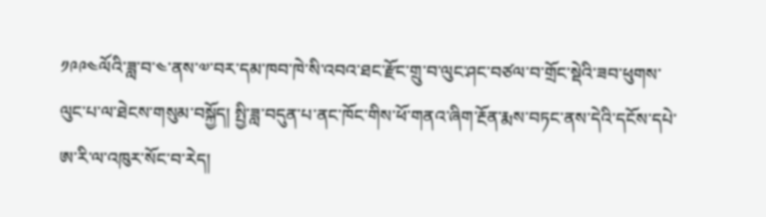༡༩༩༤ལོའི་ཟླ་བ་༤་ནས་༧་བར་དམ་ཁབ་ཁེ་སི་འབའ་ཐང་རྫོང་གྲུ་བ་ལུང་ཤང་བཙལ་བ་གྲོང་སྡེའི་ཟབ་ཕུགས་ལུང་པ་ལ་ཐེངས་གསུམ་བསྐྱོད། སྤྱི་ཟླ་བདུན་པ་ནང་ཁོང་གིས་ཕོ་གནའ་ཞིག་རྔོན་རྨས་བཏང་ནས་དེའི་དངོས་དཔེ་ཨ་རི་ལ་འཁུར་སོང་བ་རེད།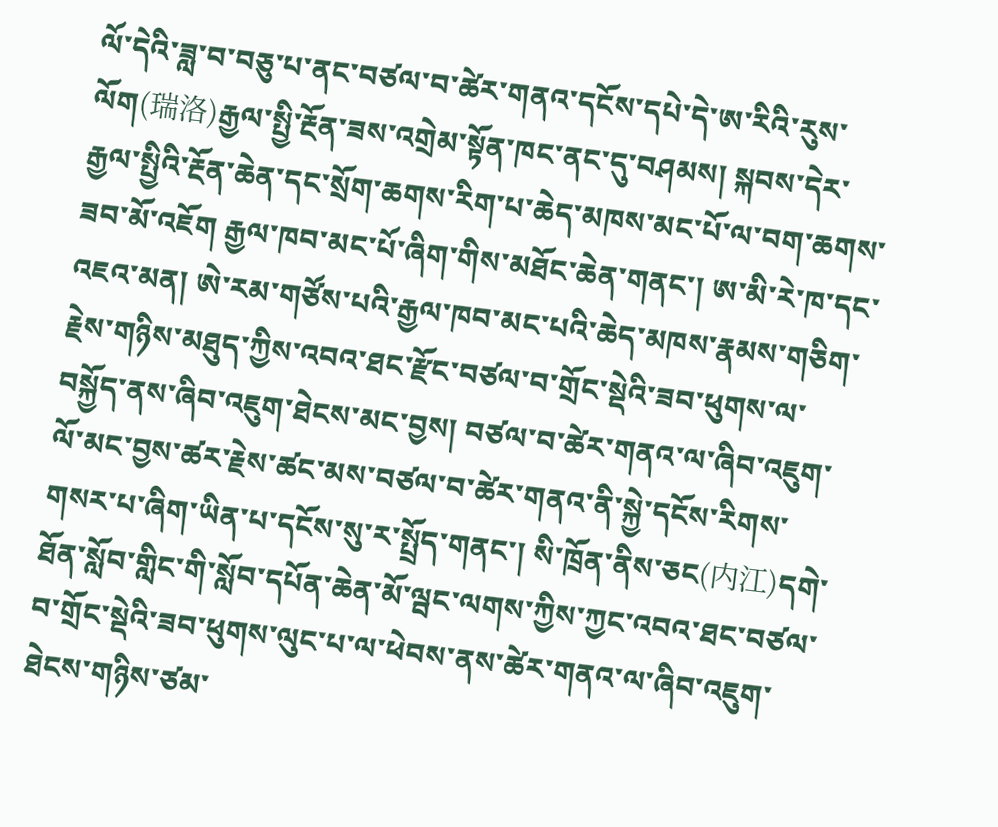ལོ་དེའི་ཟླ་བ་བཅུ་པ་ནང་བཙལ་བ་ཚེར་གནའ་དངོས་དཔེ་དེ་ཨ་རིའི་རུས་ལོག(瑞洛)རྒྱལ་སྤྱི་རྔོན་ཟས་འགྲེམ་སྟོན་ཁང་ནང་དུ་བཤམས། སྐབས་དེར་རྒྱལ་སྤྱིའི་རྔོན་ཆེན་དང་སྲོག་ཆགས་རིག་པ་ཆེད་མཁས་མང་པོ་ལ་བག་ཆགས་ཟབ་མོ་འཇོག རྒྱལ་ཁབ་མང་པོ་ཞིག་གིས་མཐོང་ཆེན་གནང་། ཨ་མི་རེ་ཁ་དང་འཇའ་མན། ཨེ་རམ་གཙོས་པའི་རྒྱལ་ཁབ་མང་པའི་ཆེད་མཁས་རྣམས་གཅིག་རྗེས་གཉིས་མཐུད་ཀྱིས་འབའ་ཐང་རྫོང་བཙལ་བ་གྲོང་སྡེའི་ཟབ་ཕུགས་ལ་བསྐྱོད་ནས་ཞིབ་འཇུག་ཐེངས་མང་བྱས། བཙལ་བ་ཚེར་གནའ་ལ་ཞིབ་འཇུག་ལོ་མང་བྱས་ཚར་རྗེས་ཚང་མས་བཙལ་བ་ཚེར་གནའ་ནི་སྐྱེ་དངོས་རིགས་གསར་པ་ཞིག་ཡིན་པ་དངོས་སུ་ར་སྤྲོད་གནང་། སི་ཁྲོན་ནིས་ཅང(内江)དགེ་ཐོན་སློབ་གླིང་གི་སློབ་དཔོན་ཆེན་མོ་ལྦང་ལགས་ཀྱིས་ཀྱང་འབའ་ཐང་བཙལ་བ་གྲོང་སྡེའི་ཟབ་ཕུགས་ལུང་པ་ལ་ཕེབས་ནས་ཚེར་གནའ་ལ་ཞིབ་འཇུག་ཐེངས་གཉིས་ཙམ་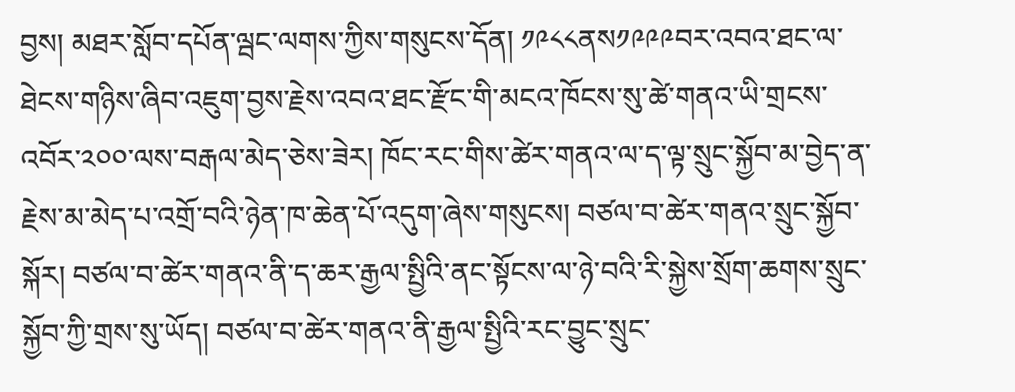བྱས། མཐར་སློབ་དཔོན་ལྦང་ལགས་ཀྱིས་གསུངས་དོན། ༡༩༨༨ནས༡༩༩༩བར་འབའ་ཐང་ལ་ཐེངས་གཉིས་ཞིབ་འཇུག་བྱས་རྗེས་འབའ་ཐང་རྫོང་གི་མངའ་ཁོངས་སུ་ཚེ་གནའ་ཡི་གྲངས་འབོར་༢༠༠་ལས་བརྒལ་མེད་ཅེས་ཟེར། ཁོང་རང་གིས་ཚེར་གནའ་ལ་ད་ལྟ་སྲུང་སྐྱོབ་མ་བྱེད་ན་རྗེས་མ་མེད་པ་འགྲོ་བའི་ཉེན་ཁ་ཆེན་པོ་འདུག་ཞེས་གསུངས། བཙལ་བ་ཚེར་གནའ་སྲུང་སྐྱོབ་སྐོར། བཙལ་བ་ཚེར་གནའ་ནི་ད་ཆར་རྒྱལ་སྤྱིའི་ནང་སྟོངས་ལ་ཉེ་བའི་རི་སྐྱེས་སྲོག་ཆགས་སྲུང་སྐྱོབ་ཀྱི་གྲས་སུ་ཡོད། བཙལ་བ་ཚེར་གནའ་ནི་རྒྱལ་སྤྱིའི་རང་བྱུང་སྲུང་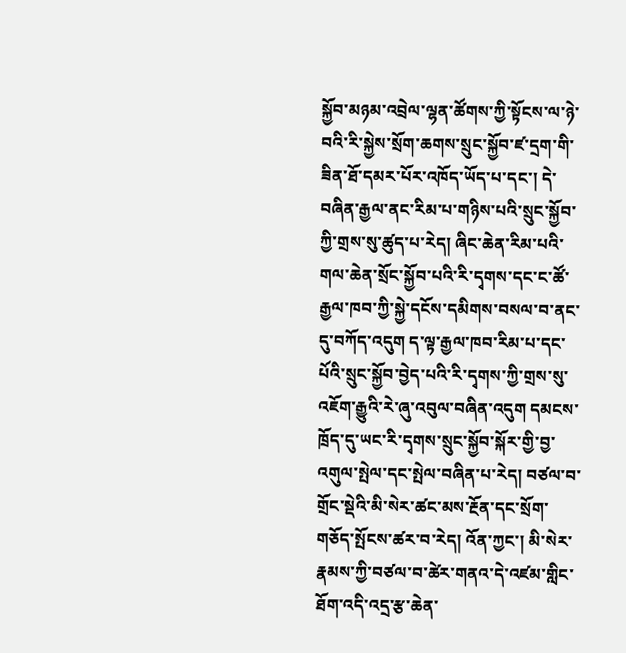སྐྱོབ་མཉམ་འབྲེལ་ལྷན་ཚོགས་ཀྱི་སྟོངས་ལ་ཉེ་བའི་རི་སྐྱེས་སྲོག་ཆགས་སྲུང་སྐྱོབ་ཛ་དྲག་གི་ཟིན་ཐོ་དམར་པོར་འཁོད་ཡོད་པ་དང་། དེ་བཞིན་རྒྱལ་ནང་རིམ་པ་གཉིས་པའི་སྲུང་སྐྱོབ་ཀྱི་གྲས་སུ་ཚུད་པ་རེད། ཞིང་ཆེན་རིམ་པའི་གལ་ཆེན་སྲོང་སྐྱོབ་པའི་རི་དྭགས་དང་ང་ཚོ་རྒྱལ་ཁབ་ཀྱི་སྐྱེ་དངོས་དམིགས་བསལ་བ་ནང་དུ་བཀོད་འདུག ད་ལྟ་རྒྱལ་ཁབ་རིམ་པ་དང་པོའི་སྲུང་སྐྱོབ་བྱེད་པའི་རི་དྭགས་ཀྱི་གྲས་སུ་འཇོག་རྒྱུའི་རེ་ཞུ་འབུལ་བཞིན་འདུག དམངས་ཁྲོད་དུ་ཡང་རི་དྭགས་སྲུང་སྐྱོབ་སྐོར་གྱི་བྱ་འགུལ་སྤེལ་དང་སྤེལ་བཞིན་པ་རེད། བཙལ་བ་གྲོང་སྡེའི་མི་སེར་ཚང་མས་རྔོན་དང་སྲོག་གཅོད་སྤོངས་ཚར་བ་རེད། འོན་ཀྱང་། མི་སེར་རྣམས་ཀྱི་བཙལ་བ་ཚེར་གནའ་དེ་འཛམ་གླིང་ཐོག་འདི་འདྲ་རྩ་ཆེན་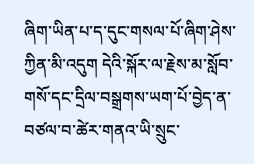ཞིག་ཡིན་པ་ད་དུང་གསལ་པོ་ཞིག་ཤེས་ཀྱིན་མི་འདུག དེའི་སྐོར་ལ་རྗེས་མ་སློབ་གསོ་དང་དྲིལ་བསྒྲགས་ཡག་པོ་བྱེད་ན་བཙལ་བ་ཚེར་གནའ་ཡི་སྲུང་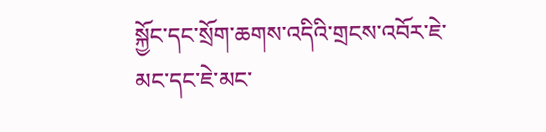སྐྱོང་དང་སྲོག་ཆགས་འདིའི་གྲངས་འབོར་ཇེ་མང་དང་ཇེ་མང་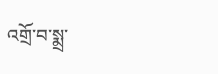འགྲོ་བ་སྨྲ་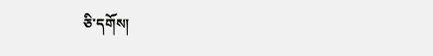ཅི་དགོས།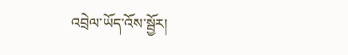འབྲེལ་ཡོད་འོས་སྦྱོར།